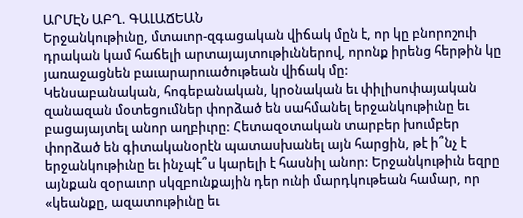ԱՐՄԷՆ ԱԲՂ. ԳԱԼԱՃԵԱՆ
Երջանկութիւնը, մտաւոր-զգացական վիճակ մըն է, որ կը բնորոշուի դրական կամ հաճելի արտայայտութիւններով, որոնք իրենց հերթին կը յառաջացնեն բաւարարուածութեան վիճակ մը:
Կենսաբանական, հոգեբանական, կրօնական եւ փիլիսոփայական զանազան մօտեցումներ փորձած են սահմանել երջանկութիւնը եւ բացայայտել անոր աղբիւրը: Հետազօտական տարբեր խումբեր փորձած են գիտականօրէն պատասխանել այն հարցին, թէ ի՞նչ է երջանկութիւնը եւ ինչպէ՞ս կարելի է հասնիլ անոր: Երջանկութիւն եզրը այնքան զօրաւոր սկզբունքային դեր ունի մարդկութեան համար, որ «կեանքը, ազատութիւնը եւ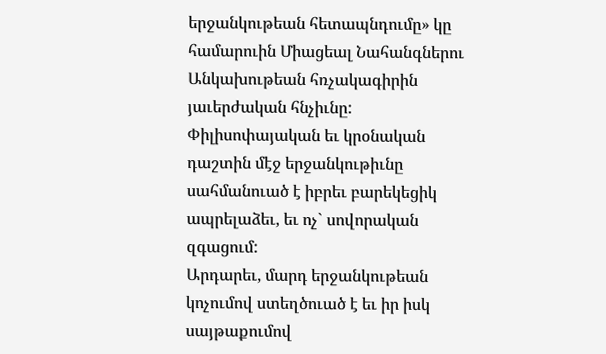երջանկութեան հետապնդումը» կը համարուին Միացեալ Նահանգներու Անկախութեան հռչակագիրին յաւերժական հնչիւնը:
Փիլիսոփայական եւ կրօնական դաշտին մէջ երջանկութիւնը սահմանուած է իբրեւ բարեկեցիկ ապրելաձեւ, եւ ոչ` սովորական զգացում:
Արդարեւ, մարդ երջանկութեան կոչումով ստեղծուած է եւ իր իսկ սայթաքումով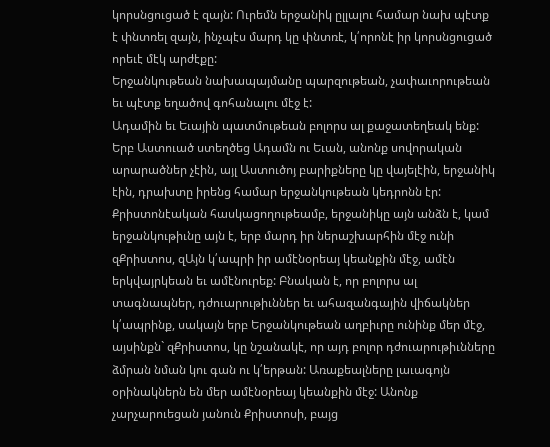կորսնցուցած է զայն: Ուրեմն երջանիկ ըլլալու համար նախ պէտք է փնտռել զայն, ինչպէս մարդ կը փնտռէ, կ՛որոնէ իր կորսնցուցած որեւէ մէկ արժէքը:
Երջանկութեան նախապայմանը պարզութեան, չափաւորութեան եւ պէտք եղածով գոհանալու մէջ է:
Ադամին եւ Եւային պատմութեան բոլորս ալ քաջատեղեակ ենք: Երբ Աստուած ստեղծեց Ադամն ու Եւան, անոնք սովորական արարածներ չէին, այլ Աստուծոյ բարիքները կը վայելէին, երջանիկ էին, դրախտը իրենց համար երջանկութեան կեդրոնն էր: Քրիստոնէական հասկացողութեամբ, երջանիկը այն անձն է, կամ երջանկութիւնը այն է, երբ մարդ իր ներաշխարհին մէջ ունի զՔրիստոս, զԱյն կ՛ապրի իր ամէնօրեայ կեանքին մէջ, ամէն երկվայրկեան եւ ամէնուրեք: Բնական է, որ բոլորս ալ տագնապներ, դժուարութիւններ եւ ահազանգային վիճակներ կ՛ապրինք, սակայն երբ Երջանկութեան աղբիւրը ունինք մեր մէջ, այսինքն` զՔրիստոս, կը նշանակէ, որ այդ բոլոր դժուարութիւնները ձմրան նման կու գան ու կ՛երթան: Առաքեալները լաւագոյն օրինակներն են մեր ամէնօրեայ կեանքին մէջ: Անոնք չարչարուեցան յանուն Քրիստոսի, բայց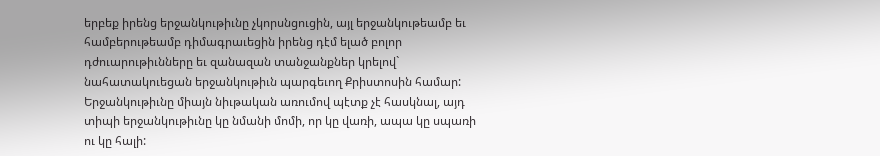երբեք իրենց երջանկութիւնը չկորսնցուցին, այլ երջանկութեամբ եւ համբերութեամբ դիմագրաւեցին իրենց դէմ ելած բոլոր դժուարութիւնները եւ զանազան տանջանքներ կրելով` նահատակուեցան երջանկութիւն պարգեւող Քրիստոսին համար:
Երջանկութիւնը միայն նիւթական առումով պէտք չէ հասկնալ, այդ տիպի երջանկութիւնը կը նմանի մոմի, որ կը վառի, ապա կը սպառի ու կը հալի: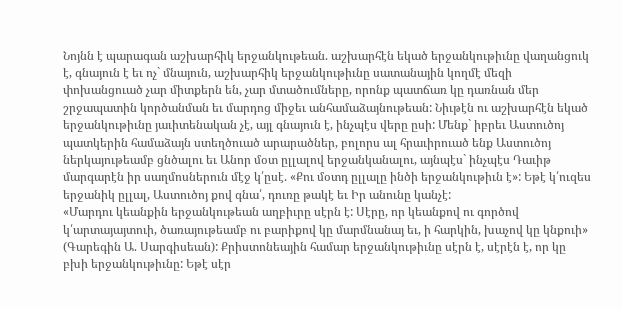Նոյնն է պարագան աշխարհիկ երջանկութեան. աշխարհէն եկած երջանկութիւնը վաղանցուկ է, գնայուն է եւ ոչ` մնայուն, աշխարհիկ երջանկութիւնը սատանային կողմէ մեզի փոխանցուած չար միտքերն են, չար մտածումները, որոնք պատճառ կը դառնան մեր շրջապատին կործանման եւ մարդոց միջեւ անհամաձայնութեան: Նիւթէն ու աշխարհէն եկած երջանկութիւնը յաւիտենական չէ, այլ գնայուն է, ինչպէս վերը ըսի: Մենք` իբրեւ Աստուծոյ պատկերին համաձայն ստեղծուած արարածներ, բոլորս ալ հրաւիրուած ենք Աստուծոյ ներկայութեամբ ցնծալու եւ Անոր մօտ ըլլալով երջանկանալու, այնպէս` ինչպէս Դաւիթ մարգարէն իր սաղմոսներուն մէջ կ՛ըսէ. «Քու մօտդ ըլլալը ինծի երջանկութիւն է»: Եթէ կ՛ուզես երջանիկ ըլլալ, Աստուծոյ քով գնա՛, դուռը թակէ եւ Իր անունը կանչէ:
«Մարդու կեանքին երջանկութեան աղբիւրը սէրն է: Սէրը, որ կեանքով ու գործով կ՛արտայայտուի, ծառայութեամբ ու բարիքով կը մարմնանայ եւ, ի հարկին, խաչով կը կնքուի» (Գարեգին Ա. Սարգիսեան): Քրիստոնեային համար երջանկութիւնը սէրն է, սէրէն է, որ կը բխի երջանկութիւնը: Եթէ սէր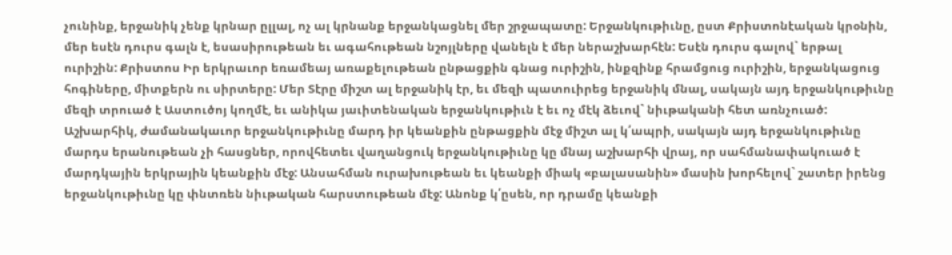չունինք, երջանիկ չենք կրնար ըլլալ, ոչ ալ կրնանք երջանկացնել մեր շրջապատը: Երջանկութիւնը, ըստ Քրիստոնէական կրօնին, մեր եսէն դուրս գալն է, եսասիրութեան եւ ագահութեան նշոյլները վանելն է մեր ներաշխարհէն: Եսէն դուրս գալով` երթալ ուրիշին: Քրիստոս Իր երկրաւոր եռամեայ առաքելութեան ընթացքին գնաց ուրիշին, ինքզինք հրամցուց ուրիշին, երջանկացուց հոգիները, միտքերն ու սիրտերը: Մեր Տէրը միշտ ալ երջանիկ էր, եւ մեզի պատուիրեց երջանիկ մնալ, սակայն այդ երջանկութիւնը մեզի տրուած է Աստուծոյ կողմէ, եւ անիկա յաւիտենական երջանկութիւն է եւ ոչ մէկ ձեւով` նիւթականի հետ առնչուած:
Աշխարհիկ, ժամանակաւոր երջանկութիւնը մարդ իր կեանքին ընթացքին մէջ միշտ ալ կ՛ապրի, սակայն այդ երջանկութիւնը մարդս երանութեան չի հասցներ, որովհետեւ վաղանցուկ երջանկութիւնը կը մնայ աշխարհի վրայ, որ սահմանափակուած է մարդկային երկրային կեանքին մէջ: Անսահման ուրախութեան եւ կեանքի միակ «բալասանին» մասին խորհելով` շատեր իրենց երջանկութիւնը կը փնտռեն նիւթական հարստութեան մէջ: Անոնք կ՛ըսեն, որ դրամը կեանքի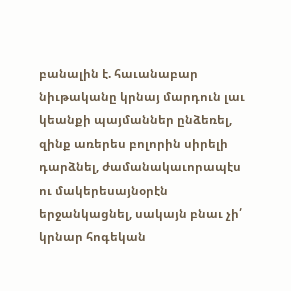բանալին է. հաւանաբար նիւթականը կրնայ մարդուն լաւ կեանքի պայմաններ ընձեռել, զինք առերես բոլորին սիրելի դարձնել, ժամանակաւորապէս ու մակերեսայնօրէն երջանկացնել, սակայն բնաւ չի՛ կրնար հոգեկան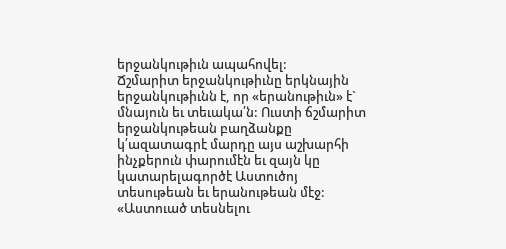երջանկութիւն ապահովել:
Ճշմարիտ երջանկութիւնը երկնային երջանկութիւնն է, որ «երանութիւն» է` մնայուն եւ տեւակա՛ն: Ուստի ճշմարիտ երջանկութեան բաղձանքը կ՛ազատագրէ մարդը այս աշխարհի ինչքերուն փարումէն եւ զայն կը կատարելագործէ Աստուծոյ տեսութեան եւ երանութեան մէջ: «Աստուած տեսնելու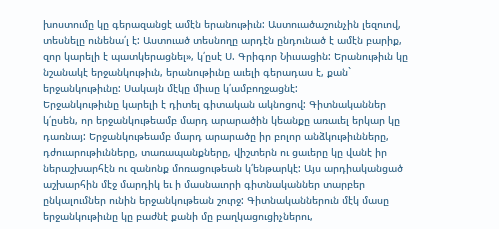խոստումը կը գերազանցէ ամէն երանութիւն: Աստուածաշունչին լեզուով, տեսնելը ունենա՛լ է: Աստուած տեսնողը արդէն ընդունած է ամէն բարիք, զոր կարելի է պատկերացնել», կ՛ըսէ Ս. Գրիգոր Նիւսացին: Երանութիւն կը նշանակէ երջանկութիւն, երանութիւնը աւելի գերադաս է, քան` երջանկութիւնը: Սակայն մէկը միւսը կ՛ամբողջացնէ:
Երջանկութիւնը կարելի է դիտել գիտական ակնոցով: Գիտնականներ կ՛ըսեն, որ երջանկութեամբ մարդ արարածին կեանքը առաւել երկար կը դառնայ: Երջանկութեամբ մարդ արարածը իր բոլոր անձկութիւնները, դժուարութիւնները, տառապանքները, վիշտերն ու ցաւերը կը վանէ իր ներաշխարհէն ու զանոնք մոռացութեան կ՛ենթարկէ: Այս արդիականցած աշխարհին մէջ մարդիկ եւ ի մասնաւորի գիտնականներ տարբեր ընկալումներ ունին երջանկութեան շուրջ: Գիտնականներուն մէկ մասը երջանկութիւնը կը բաժնէ քանի մը բաղկացուցիչներու,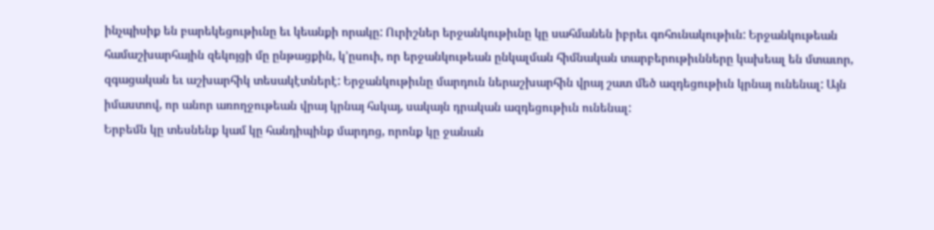ինչպիսիք են բարեկեցութիւնը եւ կեանքի որակը: Ուրիշներ երջանկութիւնը կը սահմանեն իբրեւ գոհունակութիւն: Երջանկութեան համաշխարհային զեկոյցի մը ընթացքին, կ’ըսուի, որ երջանկութեան ընկալման հիմնական տարբերութիւնները կախեալ են մտաւոր, զգացական եւ աշխարհիկ տեսակէտներէ: Երջանկութիւնը մարդուն ներաշխարհին վրայ շատ մեծ ազդեցութիւն կրնայ ունենալ: Այն իմաստով, որ անոր առողջութեան վրայ կրնայ հսկայ, սակայն դրական ազդեցութիւն ունենալ:
Երբեմն կը տեսնենք կամ կը հանդիպինք մարդոց, որոնք կը ջանան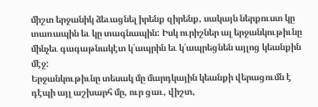միշտ երջանիկ ձեւացնել իրենք զիրենք, սակայն ներքուստ կը տառապին եւ կը տագնապին: Իսկ ուրիշներ ալ երջանկութիւնը մինչեւ գագաթնակէտ կ՛ապրին եւ կ՛ապրեցնեն այլոց կեանքին մէջ:
Երջանկութիւնը տեսակ մը մարդկային կեանքի վերացումն է դէպի այլ աշխարհ մը, ուր ցաւ, վիշտ,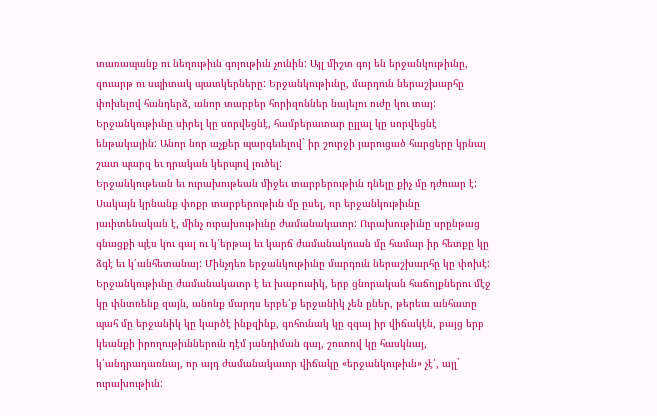տառապանք ու նեղութիւն գոյութիւն չունին: Այլ միշտ գոյ են երջանկութիւնը, զուարթ ու սպիտակ պատկերները: Երջանկութիւնը, մարդուն ներաշխարհը փոխելով հանդերձ, անոր տարբեր հորիզոններ նայելու ուժը կու տայ: Երջանկութիւնը սիրել կը սորվեցնէ, համբերատար ըլլալ կը սորվեցնէ ենթակային: Անոր նոր աչքեր պարգեւելով` իր շուրջի յարուցած հարցերը կրնայ շատ պարզ եւ դրական կերպով լուծել:
Երջանկութեան եւ ուրախութեան միջեւ տարբերութիւն դնելը քիչ մը դժուար է: Սակայն կրնանք փոքր տարբերութիւն մը ըսել, որ երջանկութիւնը յաւիտենական է, մինչ ուրախութիւնը ժամանակաւոր: Ուրախութիւնը սրընթաց գնացքի պէս կու գայ ու կ՛երթայ եւ կարճ ժամանակուան մը համար իր հետքը կը ձգէ եւ կ՛անհետանայ: Մինչդեռ երջանկութիւնը մարդուն ներաշխարհը կը փոխէ:
Երջանկութիւնը ժամանակաւոր է եւ խաբուսիկ, երբ ցնորական հաճոյքներու մէջ կը փնտռենք զայն, անոնք մարդս երբե՛ք երջանիկ չեն ըներ, թերեւս անհատը պահ մը երջանիկ կը կարծէ ինքզինք, գոհունակ կը զգայ իր վիճակէն, բայց երբ կեանքի իրողութիւններուն դէմ յանդիման գայ, շուտով կը հասկնայ, կ՛անդրադառնայ, որ այդ ժամանակաւոր վիճակը «երջանկութիւն» չէ՛, այլ` ուրախութիւն: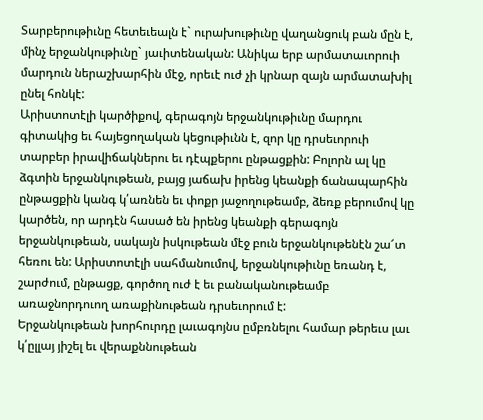Տարբերութիւնը հետեւեալն է` ուրախութիւնը վաղանցուկ բան մըն է, մինչ երջանկութիւնը` յաւիտենական: Անիկա երբ արմատաւորուի մարդուն ներաշխարհին մէջ, որեւէ ուժ չի կրնար զայն արմատախիլ ընել հոնկէ:
Արիստոտէլի կարծիքով, գերագոյն երջանկութիւնը մարդու գիտակից եւ հայեցողական կեցութիւնն է, զոր կը դրսեւորուի տարբեր իրավիճակներու եւ դէպքերու ընթացքին: Բոլորն ալ կը ձգտին երջանկութեան, բայց յաճախ իրենց կեանքի ճանապարհին ընթացքին կանգ կ՛առնեն եւ փոքր յաջողութեամբ, ձեռք բերումով կը կարծեն, որ արդէն հասած են իրենց կեանքի գերագոյն երջանկութեան, սակայն իսկութեան մէջ բուն երջանկութենէն շա՜տ հեռու են: Արիստոտէլի սահմանումով, երջանկութիւնը եռանդ է, շարժում, ընթացք, գործող ուժ է եւ բանականութեամբ առաջնորդուող առաքինութեան դրսեւորում է:
Երջանկութեան խորհուրդը լաւագոյնս ըմբռնելու համար թերեւս լաւ կ՛ըլլայ յիշել եւ վերաքննութեան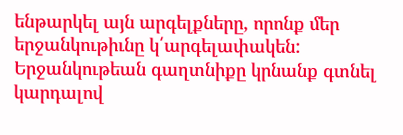ենթարկել այն արգելքները, որոնք մեր երջանկութիւնը կ՛արգելափակեն:
Երջանկութեան գաղտնիքը կրնանք գտնել կարդալով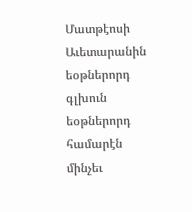Մատթէոսի Աւետարանին եօթներորդ գլխուն եօթներորդ համարէն մինչեւ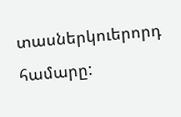տասներկուերորդ համարը: